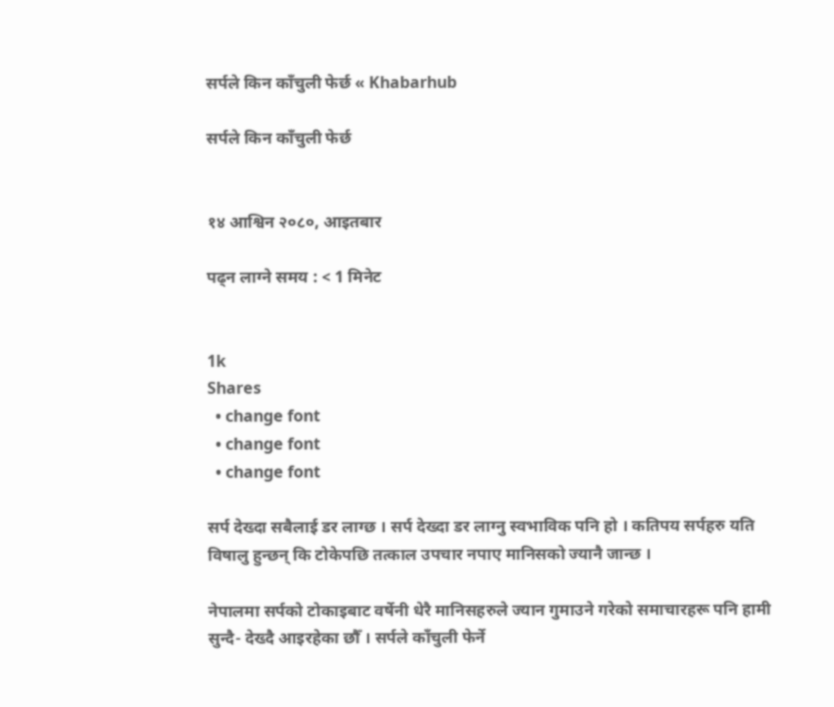सर्पले किन काँचुली फेर्छ « Khabarhub

सर्पले किन काँचुली फेर्छ


१४ आश्विन २०८०, आइतबार

पढ्न लाग्ने समय : < 1 मिनेट


1k
Shares
  • change font
  • change font
  • change font

सर्प देख्दा सबैलाई डर लाग्छ । सर्प देख्दा डर लाग्नु स्वभाविक पनि हो । कतिपय सर्पहरु यति विषालु हुन्छन् कि टोकेपछि तत्काल उपचार नपाए मानिसको ज्यानै जान्छ ।

नेपालमा सर्पको टोकाइबाट वर्षेनी धेरै मानिसहरुले ज्यान गुमाउने गरेको समाचारहरू पनि हामी सुन्दै- देख्दै आइरहेका छौँ । सर्पले काँचुली फेर्ने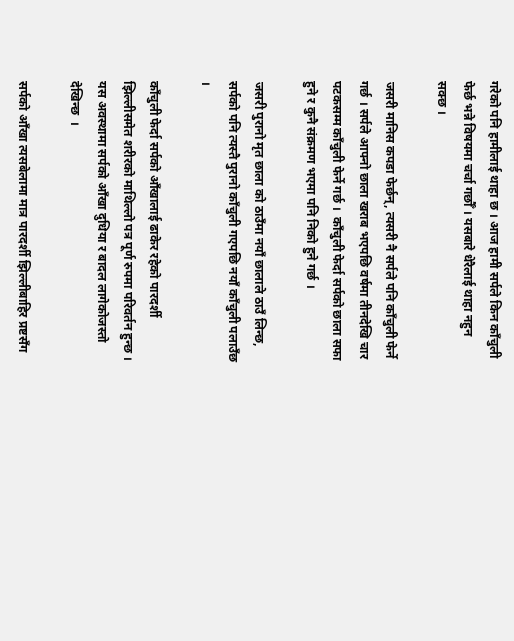गरेको पनि हामीलाई थाहा छ । आज हामी सर्पले किन काँचुली फेर्छ भन्ने विषयमा चर्चा गर्छौँ । यसबारे धेरैलाई थाहा नहुन सक्छ ।

जसरी मानिस कपडा फेर्छन्, त्यसरी नै सर्पले पनि काँचुली फेर्ने गर्छ । सर्पले आफ्नो छाला खराब भएपछि वर्षमा तीनदेखि चार पटकसम्म काँचुली फेर्ने गर्छ ।  काँचुली फेर्दा सर्पको छाला सफा हुने र कुनै संक्रमण भएमा पनि निको हुने गर्छ ।

जसरी पुरानो मृत छाला को ठाउँमा नयाँ छालाले ठाउँ लिन्छ, सर्पको पनि त्यस्तै पुरानो काँचुली गएपछि नयाँ काँचुली पलाउँछ ।

काँचुली फेर्दा सर्पको आँखालाई ढाकेर रहेको पारदर्शी झिल्लीसमेत शरीरको माथिल्लो पत्र पूर्ण रुपमा परिवर्तन हुन्छ । यस अवस्थामा सर्पको आँखा दुधिया र बादल लागेकोजस्तो देखिन्छ  ।

सर्पको आँखा त्यसबेलामा मात्र पारदर्शी झिल्लीबाहिर प्रष्टसँग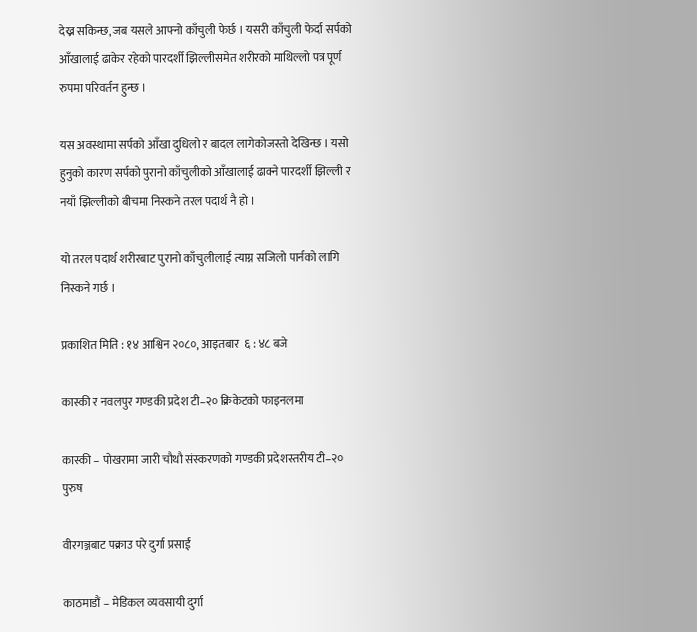देख्न सकिन्छ, जब यसले आफ्नो काँचुली फेर्छ । यसरी काँचुली फेर्दा सर्पको आँखालाई ढाकेर रहेको पारदर्शी झिल्लीसमेत शरीरको माथिल्लो पत्र पूर्ण रुपमा परिवर्तन हुन्छ ।

यस अवस्थामा सर्पको आँखा दुधिलो र बादल लागेकोजस्तो देखिन्छ । यसो हुनुको कारण सर्पको पुरानो काँचुलीको आँखालाई ढाक्ने पारदर्शी झिल्ली र नयाँ झिल्लीको बीचमा निस्कने तरल पदार्थ नै हो ।

यो तरल पदार्थ शरीरबाट पुरानो काँचुलीलाई त्याग्न सजिलो पार्नको लागि निस्कने गर्छ ।

प्रकाशित मिति : १४ आश्विन २०८०, आइतबार  ६ : ४८ बजे

कास्की र नवलपुर गण्डकी प्रदेश टी–२० क्रिकेटको फाइनलमा

कास्की – पोखरामा जारी चौथौ संस्करणको गण्डकी प्रदेशस्तरीय टी–२० पुरुष

वीरगञ्जबाट पक्राउ परे दुर्गा प्रसाईं

काठमाडौं – मेडिकल व्यवसायी दुर्गा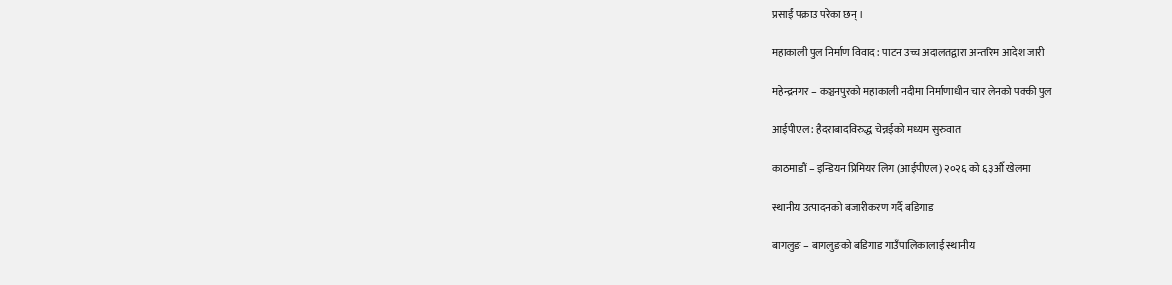प्रसाईं पक्राउ परेका छन् ।

महाकाली पुल निर्माण विवाद : पाटन उच्च अदालतद्वारा अन्तरिम आदेश जारी

महेन्द्रनगर – कञ्चनपुरको महाकाली नदीमा निर्माणाधीन चार लेनको पक्की पुल

आईपीएल : हैदराबादविरुद्ध चेन्नईको मध्यम सुरुवात

काठमाडौं – इन्डियन प्रिमियर लिग (आईपीएल) २०२६ को ६३औँ खेलमा

स्थानीय उत्पादनको बजारीकरण गर्दै बडिगाड

बागलुङ – बागलुङको बडिगाड गाउँपालिकालाई स्थानीय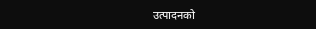उत्पादनको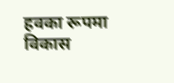हवका रूपमा विकास